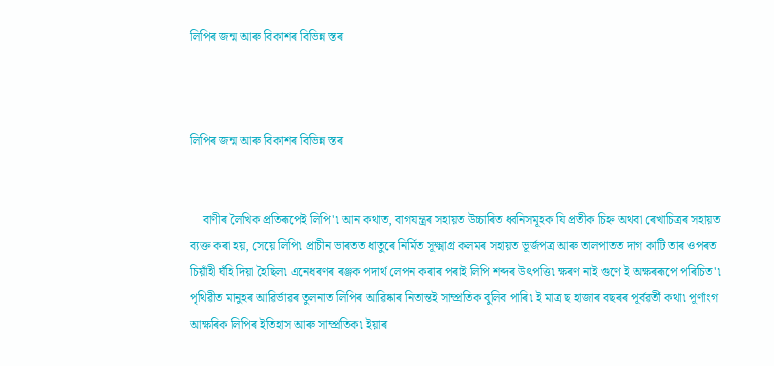লিপিৰ জন্ম আৰু বিকাশৰ বিভিন্ন স্তৰ



লিপিৰ জন্ম আৰু বিকাশৰ বিভিন্ন স্তৰ


    বাণীৰ লৈখিক প্ৰতিৰূপেই লিপি'৷ আন কথাত, বাগযন্ত্ৰৰ সহায়ত উচ্চাৰিত ধ্বনিসমূহক যি প্ৰতীক চিহ্ন অথবা ৰেখাচিত্ৰৰ সহায়ত ব্যক্ত কৰা হয়, সেয়ে লিপি৷ প্ৰাচীন ভাৰতত ধাতুৰে নিৰ্মিত সূক্ষ্মাগ্ৰ কলমৰ সহায়ত ভূৰ্জপত্ৰ আৰু তালপাতত দাগ কাটি তাৰ ওপৰত চিয়াঁহী ঘঁহি দিয়া হৈছিল৷ এনেধৰণৰ ৰঞ্জক পদাৰ্থ লেপন কৰাৰ পৰাই লিপি শব্দৰ উৎপত্তি৷ ক্ষৰণ নাই গুণে ই অক্ষৰৰূপে পৰিচিত'৷ পৃথিৱীত মানুহৰ আৱিৰ্ভাৱৰ তুলনাত লিপিৰ আৱিষ্কাৰ নিতান্তই সাম্প্ৰতিক বুলিব পাৰি৷ ই মাত্ৰ ছ হাজাৰ বছৰৰ পূৰ্বৱৰ্তী কথা৷ পূৰ্ণাংগ আক্ষৰিক লিপিৰ ইতিহাস আৰু সাম্প্ৰতিক৷ ইয়াৰ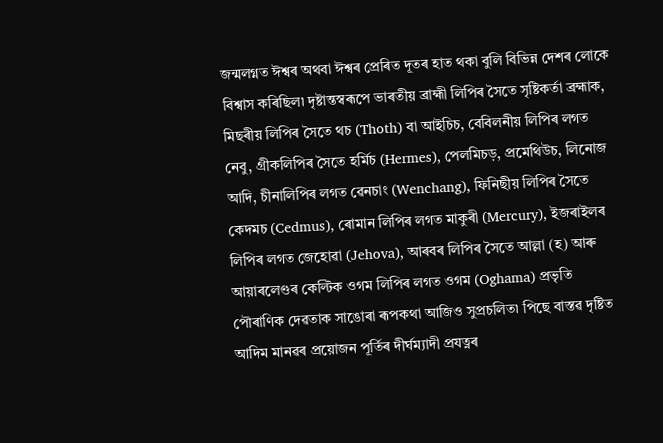জন্মলগ্নত ঈশ্বৰ অথবা ঈশ্বৰ প্ৰেৰিত দূতৰ হাত থকা বুলি বিভিন্ন দেশৰ লোকে বিশ্বাস কৰিছিল৷ দৃষ্টান্তস্বৰূপে ভাৰতীয় ব্ৰাহ্মী লিপিৰ সৈতে সৃষ্টিকৰ্তা ব্ৰহ্মাক, মিছৰীয় লিপিৰ সৈতে থচ (Thoth) বা আইচিচ, বেবিলনীয় লিপিৰ লগত নেবু, গ্ৰীকলিপিৰ সৈতে হৰ্মিচ (Hermes), পেলমিচড়, প্ৰমেথিউচ, লিনোজ আদি, চীনালিপিৰ লগত ৱেনচাং (Wenchang), ফিনিছীয় লিপিৰ সৈতে কেদমচ (Cedmus), ৰোমান লিপিৰ লগত মাকুৰী (Mercury), ইজৰাইলৰ লিপিৰ লগত জেহোৱা (Jehova), আৰবৰ লিপিৰ সৈতে আল্লা (হ) আৰু আয়াৰলেণ্ডৰ কেল্টিক ওগম লিপিৰ লগত ওগম (Oghama) প্ৰভৃতি পৌৰাণিক দেৱতাক সাঙোৰা ৰূপকথা আজিও সুপ্ৰচলিত৷ পিছে বাস্তৱ দৃষ্টিত আদিম মানৱৰ প্ৰয়োজন পূৰ্তিৰ দীৰ্ঘম্যাদী প্ৰযত্নৰ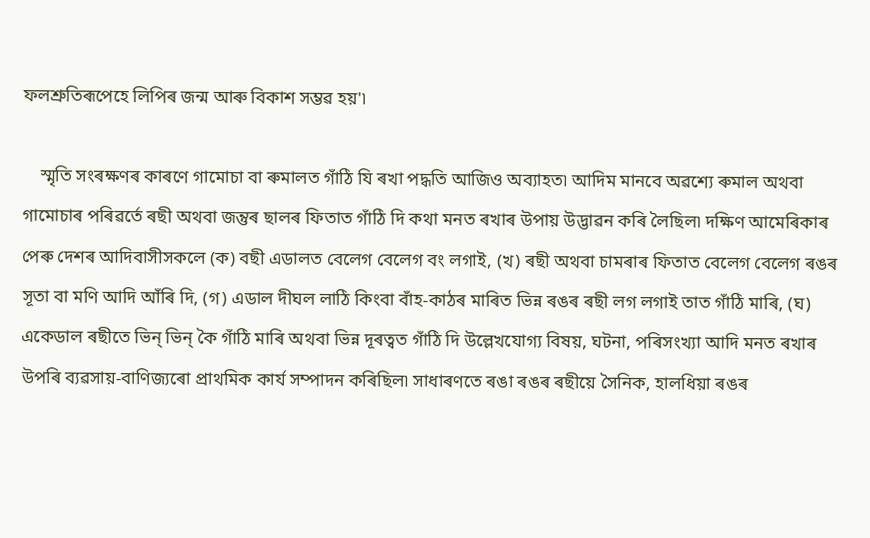ফলশ্ৰুতিৰূপেহে লিপিৰ জন্ম আৰু বিকাশ সম্ভৱ হয়'৷

    স্মৃতি সংৰক্ষণৰ কাৰণে গামোচা বা ৰুমালত গাঁঠি যি ৰখা পদ্ধতি আজিও অব্যাহত৷ আদিম মানবে অৱশ্যে ৰুমাল অথবা গামোচাৰ পৰিৱৰ্তে ৰছী অথবা জন্তুৰ ছালৰ ফিতাত গাঁঠি দি কথা মনত ৰখাৰ উপায় উদ্ভাৱন কৰি লৈছিল৷ দক্ষিণ আমেৰিকাৰ পেৰু দেশৰ আদিবাসীসকলে (ক) বছী এডালত বেলেগ বেলেগ বং লগাই, (খ) ৰছী অথবা চামৰাৰ ফিতাত বেলেগ বেলেগ ৰঙৰ সূতা বা মণি আদি আঁৰি দি, (গ) এডাল দীঘল লাঠি কিংবা বাঁহ-কাঠৰ মাৰিত ভিন্ন ৰঙৰ ৰছী লগ লগাই তাত গাঁঠি মাৰি, (ঘ) একেডাল ৰছীতে ভিন্ ভিন্ কৈ গাঁঠি মাৰি অথবা ভিন্ন দূৰত্বত গাঁঠি দি উল্লেখযোগ্য বিষয়, ঘটনা, পৰিসংখ্যা আদি মনত ৰখাৰ উপৰি ব্যৱসায়-বাণিজ্যৰো প্ৰাথমিক কাৰ্য সম্পাদন কৰিছিল৷ সাধাৰণতে ৰঙা ৰঙৰ ৰছীয়ে সৈনিক, হালধিয়া ৰঙৰ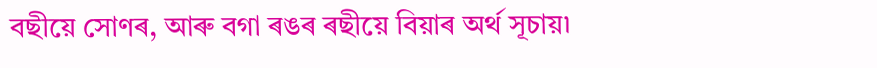বছীয়ে সোণৰ, আৰু বগা ৰঙৰ ৰছীয়ে বিয়াৰ অৰ্থ সূচায়৷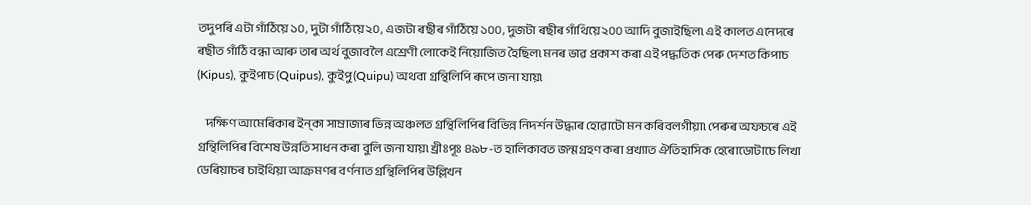তদুপৰি এটা গাঁঠিয়ে ১০, দুটা গাঁঠিয়ে ২০, এজটা ৰছীৰ গাঁঠিয়ে ১০০, দুজটা ৰছীৰ গাঁথিয়ে ২০০ আদি বুজাইছিল৷ এই কালত এনেদৰে ৰছীত গাঁঠি বন্ধা আৰু তাৰ অৰ্থ বুজাবলৈ এশ্ৰেণী লোকেই নিয়োজিত হৈছিল৷ মনৰ ভাৱ প্ৰকাশ কৰা এই পদ্ধতিক পেৰু দেশত কিপাচ (Kipus), কুইপাচ (Quipus), কুইপু (Quipu) অথবা গ্ৰন্থিলিপি ৰূপে জনা যায়৷

    দক্ষিণ আমেৰিকাৰ ইন্‌কা সাম্ৰাজ্যৰ ভিন্ন অঞ্চলত গ্ৰন্থিলিপিৰ বিভিন্ন নিদৰ্শন উদ্ধাৰ হোৱাটো মন কৰিবলগীয়া৷ পেৰুৰ অফচৰে এই গ্ৰন্থিলিপিৰ বিশেষ উন্নতি সাধন কৰা বুলি জনা যায়৷ খ্ৰীঃপূঃ ৪৯৮-ত হালিকাবত জন্মগ্ৰহণ কৰা প্ৰখ্যাত ঐতিহাসিক হেৰোডোটাচে লিখা ডেৰিয়াচৰ চাইথিয়া আক্ৰমণৰ বৰ্ণনাত গ্ৰন্থিলিপিৰ উল্লিখন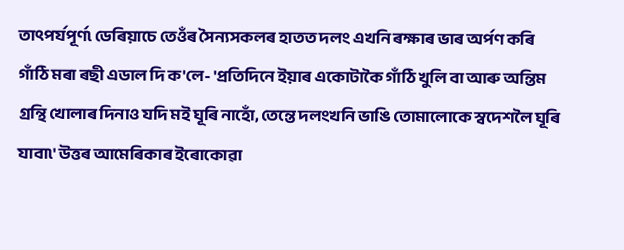তাৎপৰ্যপূৰ্ণ৷ ডেৰিয়াচে তেওঁৰ সৈন্যসকলৰ হাতত দলং এখনি ৰক্ষাৰ ভাৰ অৰ্পণ কৰি গাঁঠি মৰা ৰছী এডাল দি ক'লে- 'প্ৰতিদিনে ইয়াৰ একোটাকৈ গাঁঠি খুলি বা আৰু অন্তিম গ্ৰন্থি খোলাৰ দিনাও যদি মই ঘূৰি নাহোঁ, তেন্তে দলংখনি ভাঙি তোমালোকে স্বদেশলৈ ঘূৰি যাবা৷' উত্তৰ আমেৰিকাৰ ইৰোকোৱা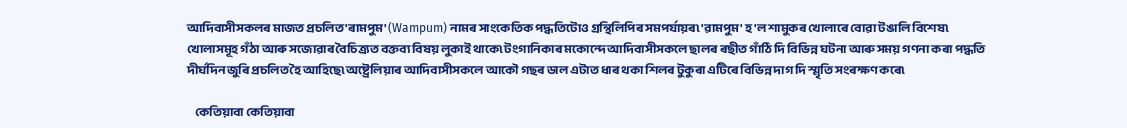আদিবাসীসকলৰ মাজত প্ৰচলিত 'ৰামপুম' (Wampum) নামৰ সাংকেতিক পদ্ধতিটোও গ্ৰন্থিলিপিৰ সমপৰ্যায়ৰ৷ 'ৱামপুম' হ'ল শামুকৰ খোলাৰে বোৱা টঙালি বিশেষ৷ খোলাসমূহ গঁঠা আৰু সজোৱাৰ বৈচিত্ৰ্যত বক্তব্য বিষয় লুকাই থাকে৷ টংগানিকাৰ মকোন্দে আদিবাসীসকলে ছালৰ ৰছীত গাঁঠি দি বিভিন্ন ঘটনা আৰু সময় গণনা কৰা পদ্ধতি দীৰ্ঘদিন জুৰি প্ৰচলিত হৈ আহিছে৷ অষ্ট্ৰেলিয়াৰ আদিবাসীসকলে আকৌ গছৰ ডাল এটাত ধাৰ থকা শিলৰ টুকুৰা এটিৰে বিভিন্ন দাগ দি স্মৃতি সংৰক্ষণ কৰে৷

    কেতিয়াবা কেতিয়াবা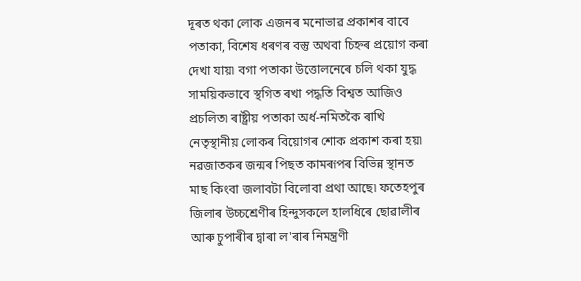দূৰত থকা লোক এজনৰ মনোভাৱ প্ৰকাশৰ বাবে পতাকা, বিশেষ ধৰণৰ বস্তু অথবা চিহ্নৰ প্ৰয়োগ কৰা দেখা যায়৷ বগা পতাকা উত্তোলনেৰে চলি থকা যুদ্ধ সাময়িকভাবে স্থগিত ৰখা পদ্ধতি বিশ্বত আজিও প্ৰচলিত৷ ৰাষ্ট্ৰীয় পতাকা অৰ্ধ-নমিতকৈ ৰাখি নেতৃস্থানীয় লোকৰ বিয়োগৰ শোক প্ৰকাশ কৰা হয়৷ নৱজাতকৰ জন্মৰ পিছত কামৰূপৰ বিভিন্ন স্থানত মাছ কিংবা জলাবটা বিলোবা প্ৰথা আছে৷ ফতেহপুৰ জিলাৰ উচ্চশ্ৰেণীৰ হিন্দুসকলে হালধিৰে ছোৱালীৰ আৰু চুপাৰীৰ দ্বাৰা ল'ৰাৰ নিমন্ত্ৰণী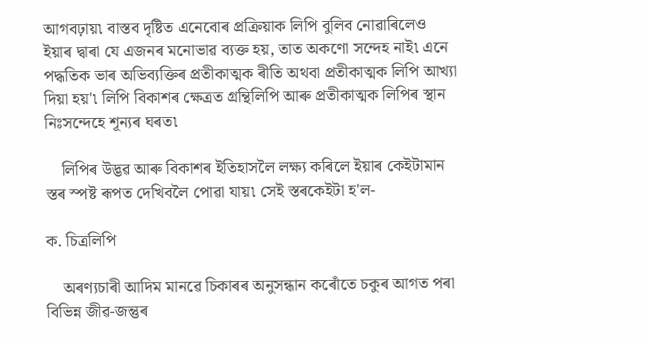আগবঢ়ায়৷ বাস্তব দৃষ্টিত এনেবোৰ প্ৰক্ৰিয়াক লিপি বুলিব নোৱাৰিলেও ইয়াৰ দ্বাৰা যে এজনৰ মনোভাৱ ব্যক্ত হয়, তাত অকণো সন্দেহ নাই৷ এনে পদ্ধতিক ভাৰ অভিব্যক্তিৰ প্ৰতীকাত্মক ৰীতি অথবা প্ৰতীকাত্মক লিপি আখ্যা দিয়া হয়'৷ লিপি বিকাশৰ ক্ষেত্ৰত গ্ৰন্থিলিপি আৰু প্ৰতীকাত্মক লিপিৰ স্থান নিঃসন্দেহে শূন্যৰ ঘৰত৷

    লিপিৰ উদ্ভৱ আৰু বিকাশৰ ইতিহাসলৈ লক্ষ্য কৰিলে ইয়াৰ কেইটামান স্তৰ স্পষ্ট ৰূপত দেখিবলৈ পোৱা যায়৷ সেই স্তৰকেইটা হ'ল-

ক. চিত্ৰলিপি

    অৰণ্যচাৰী আদিম মানৱে চিকাৰৰ অনুসন্ধান কৰোঁতে চকুৰ আগত পৰা বিভিন্ন জীৱ-জন্তুৰ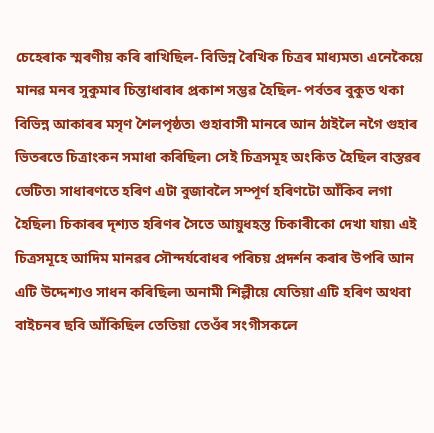চেহেৰাক স্মৰণীয় কৰি ৰাখিছিল- বিভিন্ন ৰৈখিক চিত্ৰৰ মাধ্যমত৷ এনেকৈয়ে মানৱ মনৰ সুকুমাৰ চিন্তাধাৰাৰ প্ৰকাশ সম্ভৱ হৈছিল- পৰ্বতৰ বুকুত থকা বিভিন্ন আকাৰৰ মসৃণ শৈলপৃষ্ঠত৷ গুহাবাসী মানৰে আন ঠাইলৈ নগৈ গুহাৰ ভিতৰতে চিত্ৰাংকন সমাধা কৰিছিল৷ সেই চিত্ৰসমূহ অংকিত হৈছিল বাস্তৱৰ ভেটিত৷ সাধাৰণতে হৰিণ এটা বুজাবলৈ সম্পূৰ্ণ হৰিণটো আঁকিব লগা হৈছিল৷ চিকাৰৰ দৃশ্যত হৰিণৰ সৈতে আয়ুধহস্ত চিকাৰীকো দেখা যায়৷ এই চিত্ৰসমূহে আদিম মানৱৰ সৌন্দৰ্যবোধৰ পৰিচয় প্ৰদৰ্শন কৰাৰ উপৰি আন এটি উদ্দেশ্যও সাধন কৰিছিল৷ অনামী শিল্পীয়ে যেতিয়া এটি হৰিণ অথবা বাইচনৰ ছবি আঁকিছিল তেতিয়া তেওঁৰ সংগীসকলে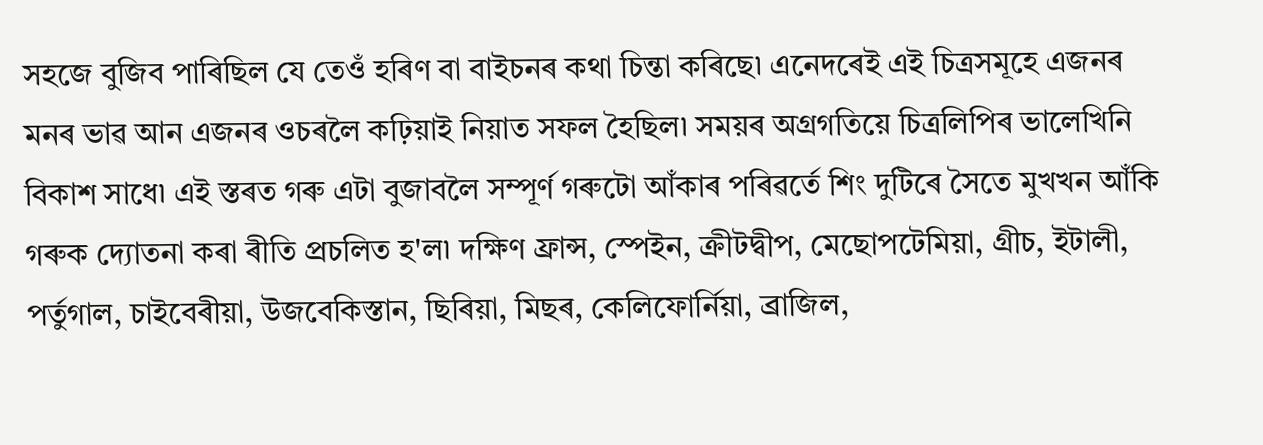সহজে বুজিব পাৰিছিল যে তেওঁ হৰিণ বা বাইচনৰ কথা চিন্তা কৰিছে৷ এনেদৰেই এই চিত্ৰসমূহে এজনৰ মনৰ ভাৱ আন এজনৰ ওচৰলৈ কঢ়িয়াই নিয়াত সফল হৈছিল৷ সময়ৰ অগ্ৰগতিয়ে চিত্ৰলিপিৰ ভালেখিনি বিকাশ সাধে৷ এই স্তৰত গৰু এটা বুজাবলৈ সম্পূৰ্ণ গৰুটো আঁকাৰ পৰিৱৰ্তে শিং দুটিৰে সৈতে মুখখন আঁকি গৰুক দ্যোতনা কৰা ৰীতি প্ৰচলিত হ'ল৷ দক্ষিণ ফ্ৰান্স, স্পেইন, ক্ৰীটদ্বীপ, মেছোপটেমিয়া, গ্ৰীচ, ইটালী, পৰ্তুগাল, চাইবেৰীয়া, উজবেকিস্তান, ছিৰিয়া, মিছৰ, কেলিফোৰ্নিয়া, ব্ৰাজিল,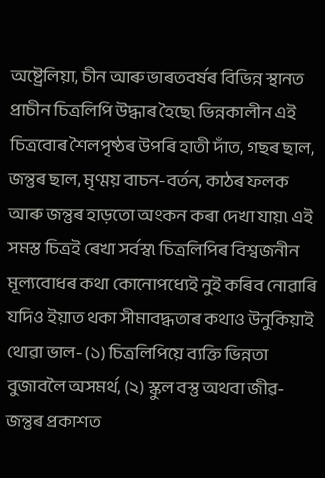অষ্ট্ৰেলিয়া, চীন আৰু ভাৰতবৰ্ষৰ বিভিন্ন স্থানত প্ৰাচীন চিত্ৰলিপি উদ্ধাৰ হৈছে৷ ভিন্নকালীন এই চিত্ৰবোৰ শৈলপৃষ্ঠৰ উপৰি হাতী দাঁত, গছৰ ছাল, জন্তুৰ ছাল, মৃণ্ময় বাচন-বৰ্তন, কাঠৰ ফলক আৰু জন্তুৰ হাড়তো অংকন কৰা দেখা যায়৷ এই সমস্ত চিত্ৰই ৰেখা সৰ্বস্ব৷ চিত্ৰলিপিৰ বিশ্বজনীন মূল্যবোধৰ কথা কোনোপধ্যেই নুই কৰিব নোৱাৰি যদিও ইয়াত থকা সীমাবদ্ধতাৰ কথাও উনুকিয়াই থোৱা ভাল- (১) চিত্ৰলিপিয়ে ব্যক্তি ভিন্নতা বুজাবলৈ অসমৰ্থ, (২) স্কুল বস্তু অথবা জীৱ-জন্তুৰ প্ৰকাশত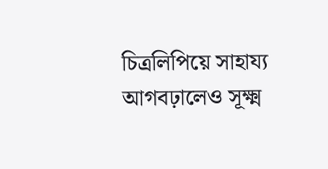চিত্ৰলিপিয়ে সাহায্য আগবঢ়ালেও সূক্ষ্ম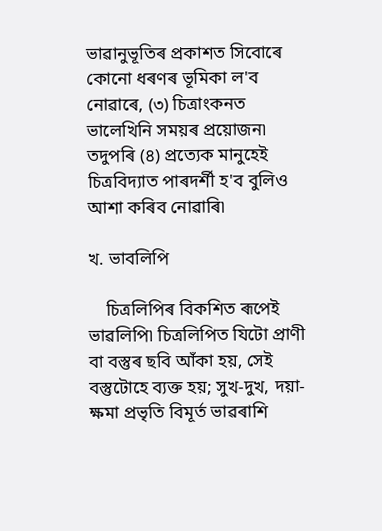ভাৱানুভূতিৰ প্ৰকাশত সিবোৰে কোনো ধৰণৰ ভূমিকা ল'ব নোৱাৰে, (৩) চিত্ৰাংকনত ভালেখিনি সময়ৰ প্ৰয়োজন৷ তদুপৰি (৪) প্ৰত্যেক মানুহেই চিত্ৰবিদ্যাত পাৰদৰ্শী হ'ব বুলিও আশা কৰিব নোৱাৰি৷

খ. ভাবলিপি

    চিত্ৰলিপিৰ বিকশিত ৰূপেই ভাৱলিপি৷ চিত্ৰলিপিত যিটো প্ৰাণী বা বস্তুৰ ছবি আঁকা হয়, সেই বস্তুটোহে ব্যক্ত হয়; সুখ-দুখ, দয়া-ক্ষমা প্ৰভৃতি বিমূৰ্ত ভাৱৰাশি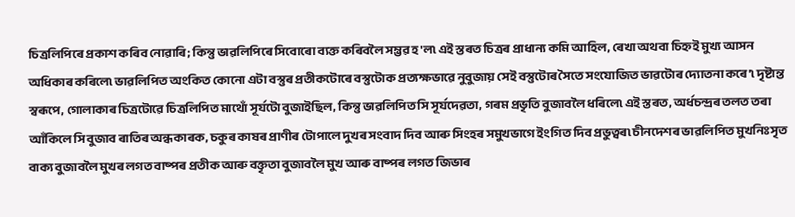চিত্ৰলিপিৰে প্ৰকাশ কৰিব নোৱাৰি; কিন্তু ভাৱলিপিৰে সিবোৰো ব্যক্ত কৰিবলৈ সম্ভৱ হ'ল৷ এই স্তৰত চিত্ৰৰ প্ৰাধান্য কমি আহিল, ৰেখা অথবা চিহ্নই মুখ্য আসন অধিকাৰ কৰিলে৷ ভাৱলিপিত অংকিত কোনো এটা বস্তুৰ প্ৰতীকটোৰে বস্তুটোক প্ৰত্যক্ষভাৱে নুবুজায় সেই বস্তুটোৰ সৈতে সংযোজিত ভাৱটোৰ দ্যোতনা কৰে'৷ দৃষ্টান্ত স্বৰূপে, গোলাকাৰ চিত্ৰটোৱে চিত্ৰলিপিত মাথোঁ সূৰ্যটো বুজাইছিল, কিন্তু ভাৱলিপিত সি সূৰ্যদেৱতা, গৰম প্ৰভৃতি বুজাবলৈ ধৰিলে৷ এই স্তৰত, অৰ্ধচন্দ্ৰৰ তলত তৰা আঁকিলে সি বুজাব ৰাতিৰ অন্ধকাৰক, চকুৰ কাষৰ প্ৰাণীৰ টোপালে দুখৰ সংবাদ দিব আৰু সিংহৰ সমুখভাগে ইংগিত দিব প্ৰভুত্বৰ৷ চীনদেশৰ ভাৱলিপিত মুখনিঃসৃত বাক্য বুজাবলৈ মুখৰ লগত বাষ্পৰ প্ৰতীক আৰু বক্তৃতা বুজাবলৈ মুখ আৰু বাষ্পৰ লগত জিভাৰ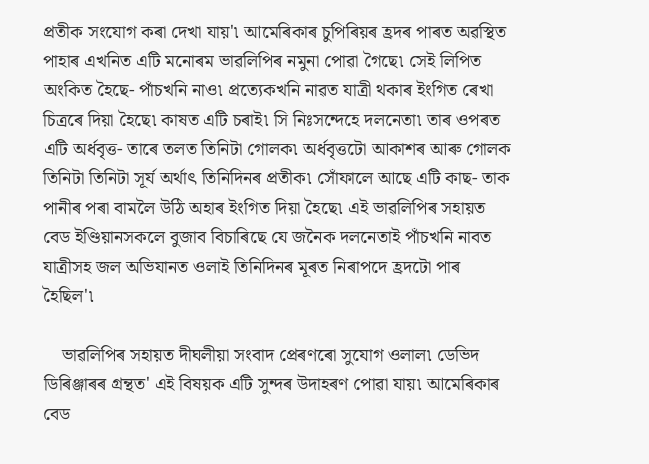প্ৰতীক সংযোগ কৰা দেখা যায়'৷ আমেৰিকাৰ চুপিৰিয়ৰ হ্ৰদৰ পাৰত অৱস্থিত পাহাৰ এখনিত এটি মনোৰম ভাৱলিপিৰ নমুনা পোৱা গৈছে৷ সেই লিপিত অংকিত হৈছে- পাঁচখনি নাও৷ প্ৰত্যেকখনি নাৱত যাত্ৰী থকাৰ ইংগিত ৰেখা চিত্ৰৰে দিয়া হৈছে৷ কাষত এটি চৰাই৷ সি নিঃসন্দেহে দলনেতা৷ তাৰ ওপৰত এটি অৰ্ধবৃত্ত- তাৰে তলত তিনিটা গোলক৷ অৰ্ধবৃত্তটো আকাশৰ আৰু গোলক তিনিটা তিনিটা সূৰ্য অৰ্থাৎ তিনিদিনৰ প্ৰতীক৷ সোঁফালে আছে এটি কাছ- তাক পানীৰ পৰা বামলৈ উঠি অহাৰ ইংগিত দিয়া হৈছে৷ এই ভাৱলিপিৰ সহায়ত বেড ইণ্ডিয়ানসকলে বুজাব বিচাৰিছে যে জনৈক দলনেতাই পাঁচখনি নাবত যাত্ৰীসহ জল অভিযানত ওলাই তিনিদিনৰ মূৰত নিৰাপদে হ্ৰদটো পাৰ হৈছিল'৷

    ভাৱলিপিৰ সহায়ত দীঘলীয়া সংবাদ প্ৰেৰণৰো সুযোগ ওলাল৷ ডেভিদ ডিৰিঞ্জাৰৰ গ্ৰন্থত' এই বিষয়ক এটি সুন্দৰ উদাহৰণ পোৱা যায়৷ আমেৰিকাৰ বেড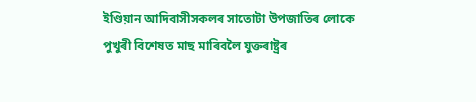ইণ্ডিয়ান আদিবাসীসকলৰ সাতোটা উপজাতিৰ লোকে পুখুৰী বিশেষত মাছ মাৰিবলৈ যুক্তৰাষ্ট্ৰৰ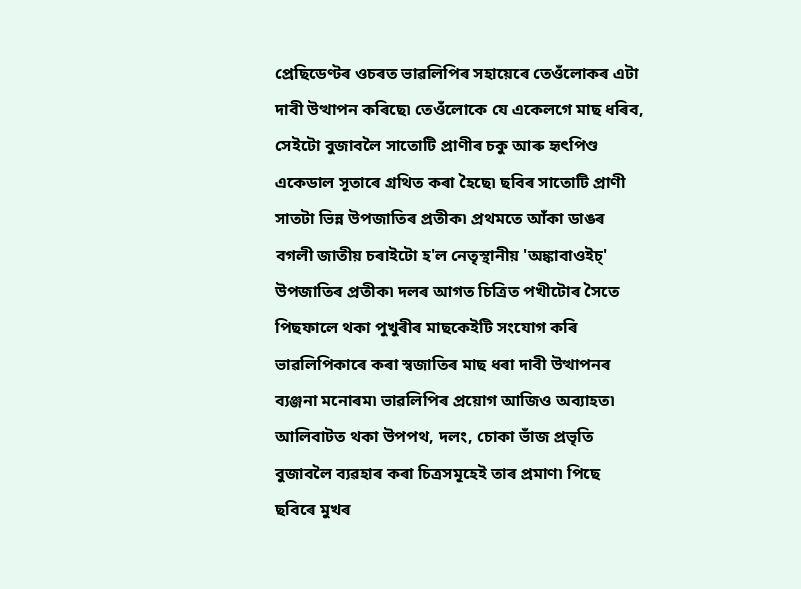প্ৰেছিডেণ্টৰ ওচৰত ভাৱলিপিৰ সহায়েৰে তেওঁলোকৰ এটা দাবী উত্থাপন কৰিছে৷ তেওঁলোকে যে একেলগে মাছ ধৰিব, সেইটো বুজাবলৈ সাতোটি প্ৰাণীৰ চকু আৰু হৃৎপিণ্ড একেডাল সূতাৰে গ্ৰথিত কৰা হৈছে৷ ছবিৰ সাতোটি প্ৰাণী সাতটা ভিন্ন উপজাতিৰ প্ৰতীক৷ প্ৰথমতে আঁকা ডাঙৰ বগলী জাতীয় চৰাইটো হ'ল নেতৃস্থানীয় 'অঙ্কাবাওইচ্' উপজাতিৰ প্ৰতীক৷ দলৰ আগত চিত্ৰিত পখীটোৰ সৈতে পিছফালে থকা পুখুৰীৰ মাছকেইটি সংযোগ কৰি ভাৱলিপিকাৰে কৰা স্বজাতিৰ মাছ ধৰা দাবী উত্থাপনৰ ব্যঞ্জনা মনোৰম৷ ভাৱলিপিৰ প্ৰয়োগ আজিও অব্যাহত৷ আলিবাটত থকা উপপথ, দলং, চোকা ভাঁজ প্ৰভৃতি বুজাবলৈ ব্যৱহাৰ কৰা চিত্ৰসমূহেই তাৰ প্ৰমাণ৷ পিছে ছবিৰে মুখৰ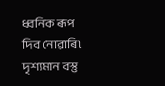ধ্বনিক ৰূপ দিব নোৱাৰি৷ দৃশ্যমান বস্তু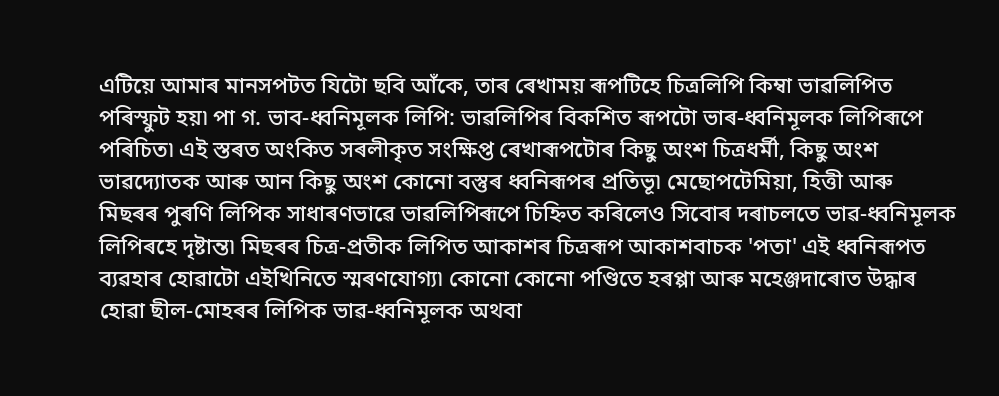এটিয়ে আমাৰ মানসপটত যিটো ছবি আঁকে, তাৰ ৰেখাময় ৰূপটিহে চিত্ৰলিপি কিম্বা ভাৱলিপিত পৰিস্ফুট হয়৷ পা গ. ভাব-ধ্বনিমূলক লিপি: ভাৱলিপিৰ বিকশিত ৰূপটো ভাৰ-ধ্বনিমূলক লিপিৰূপে পৰিচিত৷ এই স্তৰত অংকিত সৰলীকৃত সংক্ষিপ্ত ৰেখাৰূপটোৰ কিছু অংশ চিত্ৰধৰ্মী, কিছু অংশ ভাৱদ্যোতক আৰু আন কিছু অংশ কোনো বস্তুৰ ধ্বনিৰূপৰ প্ৰতিভূ৷ মেছোপটেমিয়া, হিত্তী আৰু মিছৰৰ পুৰণি লিপিক সাধাৰণভাৱে ভাৱলিপিৰূপে চিহ্নিত কৰিলেও সিবোৰ দৰাচলতে ভাৱ-ধ্বনিমূলক লিপিৰহে দৃষ্টান্ত৷ মিছৰৰ চিত্ৰ-প্ৰতীক লিপিত আকাশৰ চিত্ৰৰূপ আকাশবাচক 'পতা' এই ধ্বনিৰূপত ব্যৱহাৰ হোৱাটো এইখিনিতে স্মৰণযোগ্য৷ কোনো কোনো পণ্ডিতে হৰপ্পা আৰু মহেঞ্জদাৰোত উদ্ধাৰ হোৱা ছীল-মোহৰৰ লিপিক ভাৱ-ধ্বনিমূলক অথবা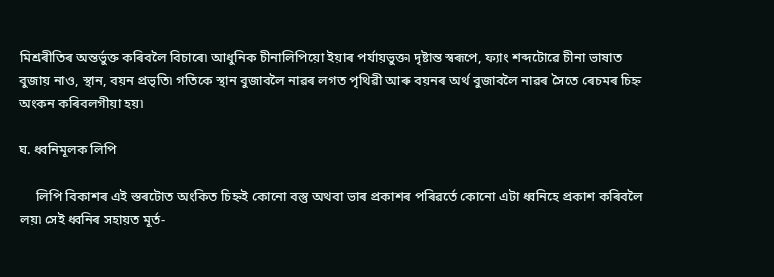মিশ্ৰৰীতিৰ অন্তৰ্ভুক্ত কৰিবলৈ বিচাৰে৷ আধুনিক চীনালিপিয়ো ইয়াৰ পৰ্যায়ভুক্ত৷ দৃষ্টান্ত স্বৰূপে, ফ্যাং শব্দটোৱে চীনা ভাষাত বুজায় নাও, স্থান, বয়ন প্ৰভৃতি৷ গতিকে স্থান বুজাবলৈ নাৱৰ লগত পৃথিৱী আৰু বয়নৰ অৰ্থ বুজাবলৈ নাৱৰ সৈতে ৰেচমৰ চিহ্ন অংকন কৰিবলগীয়া হয়৷

ঘ. ধ্বনিমূলক লিপি

     লিপি বিকাশৰ এই স্তৰটোত অংকিত চিহ্নই কোনো বস্তু অথবা ভাৰ প্ৰকাশৰ পৰিৱৰ্তে কোনো এটা ধ্বনিহে প্ৰকাশ কৰিবলৈ লয়৷ সেই ধ্বনিৰ সহায়ত মূৰ্ত-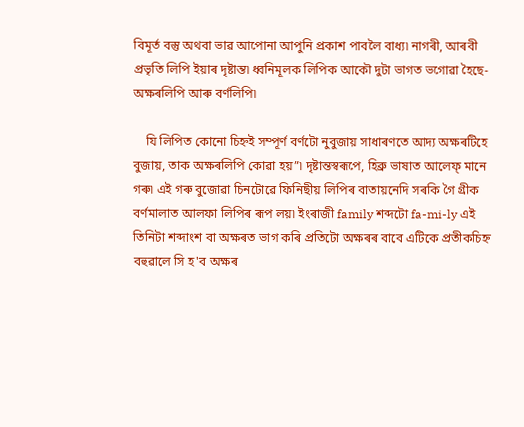বিমূৰ্ত বস্তু অথবা ভাৱ আপোনা আপুনি প্ৰকাশ পাবলৈ বাধ্য৷ নাগৰী, আৰবী প্ৰভৃতি লিপি ইয়াৰ দৃষ্টান্ত৷ ধ্বনিমূলক লিপিক আকৌ দুটা ভাগত ভগোৱা হৈছে- অক্ষৰলিপি আৰু বৰ্ণলিপি৷

    যি লিপিত কোনো চিহ্নই সম্পূৰ্ণ বৰ্ণটো নুবুজায় সাধাৰণতে আদ্য অক্ষৰটিহে বুজায়, তাক অক্ষৰলিপি কোৱা হয়”৷ দৃষ্টান্তস্বৰূপে, হিব্ৰু ভাষাত আলেফ্ মানে গৰু৷ এই গৰু বুজোৱা চিনটোৱে ফিনিছীয় লিপিৰ বাতায়নেদি সৰকি গৈ গ্ৰীক বৰ্ণমালাত আলফা লিপিৰ ৰূপ লয়৷ ইংৰাজী family শব্দটো fa-mi-ly এই তিনিটা শব্দাংশ বা অক্ষৰত ভাগ কৰি প্ৰতিটো অক্ষৰৰ বাবে এটিকে প্ৰতীকচিহ্ন বহুৱালে সি হ'ব অক্ষৰ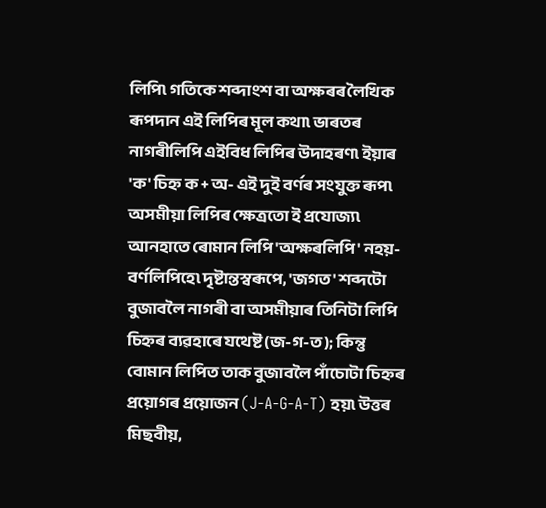লিপি৷ গতিকে শব্দাংশ বা অক্ষৰৰ লৈখিক ৰূপদান এই লিপিৰ মূল কথা৷ ভাৰতৰ নাগৰীলিপি এইবিধ লিপিৰ উদাহৰণ৷ ইয়াৰ 'ক' চিহ্ন ক + অ- এই দুই বৰ্ণৰ সংযুক্ত ৰূপ৷ অসমীয়া লিপিৰ ক্ষেত্ৰতো ই প্ৰযোজ্য৷ আনহাতে ৰোমান লিপি 'অক্ষৰলিপি' নহয়- বৰ্ণলিপিহে৷ দৃষ্টান্তস্বৰূপে, 'জগত' শব্দটো বুজাবলৈ নাগৰী বা অসমীয়াৰ তিনিটা লিপি চিহ্নৰ ব্যৱহাৰে যথেষ্ট (জ-গ-ত); কিন্তু বোমান লিপিত তাক বুজাবলৈ পাঁচোটা চিহ্নৰ প্ৰয়োগৰ প্ৰয়োজন (J-A-G-A-T) হয়৷ উত্তৰ মিছবীয়,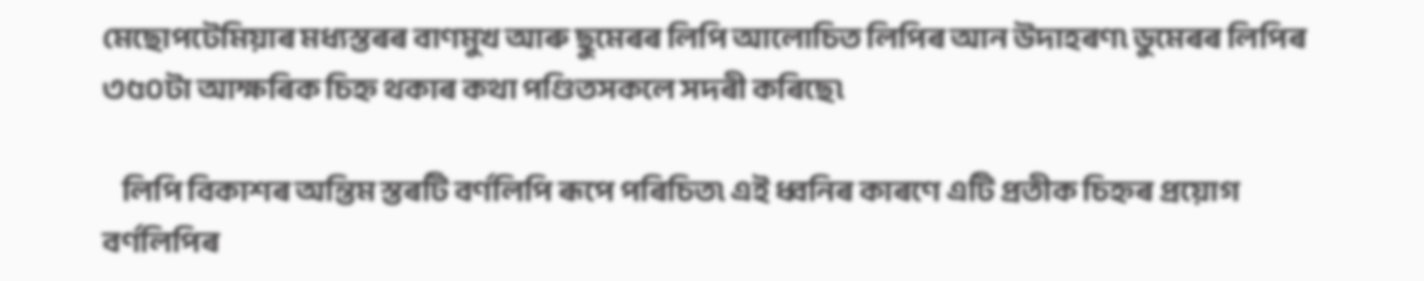মেছোপটেমিয়াৰ মধ্যস্তৰৰ বাণমুখ আৰু ছুমেৰৰ লিপি আলোচিত লিপিৰ আন উদাহৰণ৷ ডুমেৰৰ লিপিৰ ৩৫০টা আক্ষৰিক চিহ্ন থকাৰ কথা পণ্ডিতসকলে সদৰী কৰিছে৷

    লিপি বিকাশৰ অন্তিম স্তৰটি বৰ্ণলিপি ৰূপে পৰিচিত৷ এই ধ্বনিৰ কাৰণে এটি প্ৰতীক চিহ্নৰ প্ৰয়োগ বৰ্ণলিপিৰ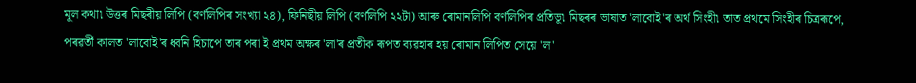মূল কথা৷ উত্তৰ মিছৰীয় লিপি (বৰ্ণলিপিৰ সংখ্যা ২৪), ফিনিছীয় লিপি (বৰ্ণলিপি ২২টা) আৰু ৰোমানলিপি বৰ্ণলিপিৰ প্ৰতিভূ৷ মিছৰৰ ভাষাত 'লাবোই'ৰ অৰ্থ সিংহী৷ তাত প্ৰথমে সিংহীৰ চিত্ৰৰূপে, পৰৱৰ্তী কালত 'লাবোই'ৰ ধ্বনি হিচাপে তাৰ পৰা ই প্ৰথম অক্ষৰ 'লা'ৰ প্ৰতীক ৰূপত ব্যৱহাৰ হয় ৰোমান লিপিত সেয়ে 'ল'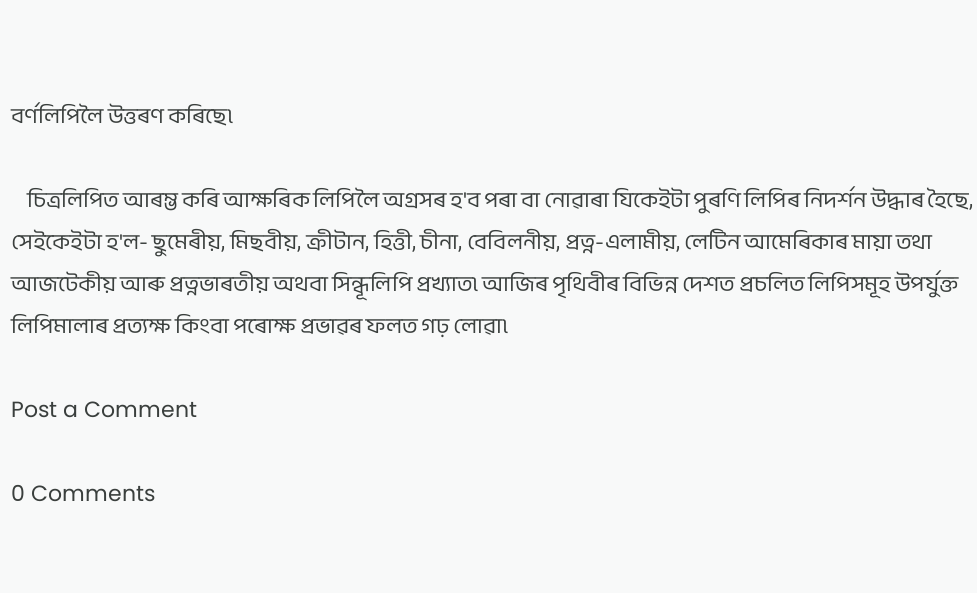বৰ্ণলিপিলৈ উত্তৰণ কৰিছে৷

    চিত্ৰলিপিত আৰম্ভ কৰি আক্ষৰিক লিপিলৈ অগ্ৰসৰ হ'ব পৰা বা নোৱাৰা যিকেইটা পুৰণি লিপিৰ নিদৰ্শন উদ্ধাৰ হৈছে, সেইকেইটা হ'ল- ছুমেৰীয়, মিছবীয়, ক্ৰীটান, হিত্তী, চীনা, বেবিলনীয়, প্ৰত্ন-এলামীয়, লেটিন আমেৰিকাৰ মায়া তথা আজটেকীয় আৰু প্ৰত্নভাৰতীয় অথবা সিন্ধূলিপি প্ৰখ্যাত৷ আজিৰ পৃথিবীৰ বিভিন্ন দেশত প্ৰচলিত লিপিসমূহ উপৰ্যুক্ত লিপিমালাৰ প্ৰত্যক্ষ কিংবা পৰোক্ষ প্ৰভাৱৰ ফলত গঢ় লোৱা৷

Post a Comment

0 Comments